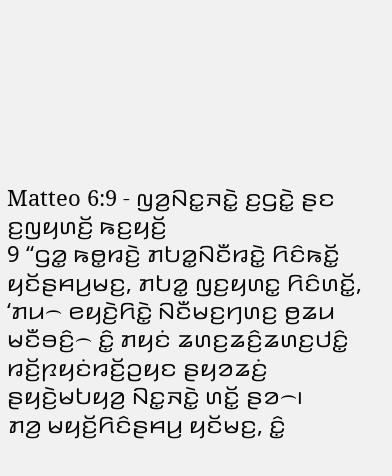Matteo 6:9 - ꤜꤤ꤬ꤡꤢ꤭ꤏꤢꤧ꤭ ꤢ꤬ꤞꤢꤧ꤭ ꤔꤢ ꤢ꤬ꤜꤟꤛꤢꤩ꤬ ꤒꤢ꤬ꤟꤢꤩ꤬
9 “ꤞꤤ꤭ ꤒꤥ꤭ꤙꤢꤧ꤬ ꤊꤝꤤ꤭ꤡꤢꤪꤙꤢꤧ꤭ ꤖꤢꤨꤒꤢꤩ꤭ ꤟꤢꤩꤔꤌꤣ꤬ꤗꤢ꤬, ꤊꤝꤤ꤭ ꤜꤢ꤬ꤟꤛꤢ꤭ ꤖꤢꤨꤛꤢꤩ꤭, ‘ꤊꤣ꤮ ꤕꤟꤢꤧ꤬ꤖꤢꤧ꤭ ꤡꤢꤪꤗꤢ꤬ꤚꤛꤢ꤬ ꤥ꤬ꤘꤣ ꤗꤢꤪꤋꤢꤨ꤬꤮ ꤢꤨ꤭ ꤊꤟꤢꤦ ꤘꤛꤢ꤬ꤘꤢꤨ꤬ꤘꤛꤢ꤬ꤓꤢꤨ꤭ ꤙꤢꤩ꤬ꤐꤟꤢꤦꤙꤢꤩ꤬ꤑꤟꤢ ꤔꤟꤤꤘꤢꤦ꤬ ꤔꤟꤢꤧ꤬ꤗꤝꤟꤤ꤬ ꤡꤢ꤭ꤏꤢꤧ꤭ ꤛꤢꤩ꤭ ꤔꤤ꤮꤯
ꤊꤤ꤬ ꤗꤟꤢꤩ꤬ꤖꤢꤨꤔꤌꤣ꤬ ꤟꤢꤩꤗꤢ꤬, ꤢꤨ꤭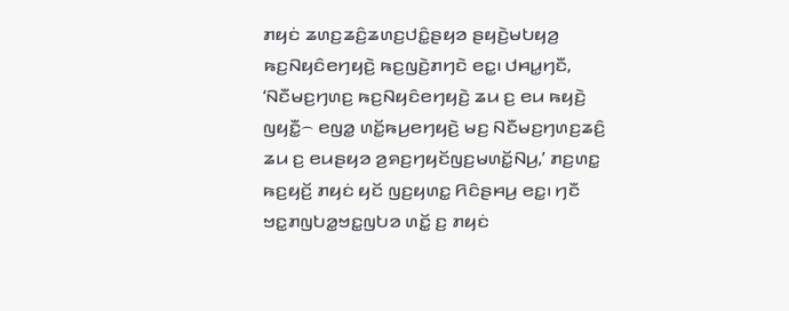ꤊꤟꤢꤦ ꤘꤛꤢ꤬ꤘꤢꤨ꤬ꤘꤛꤢ꤬ꤓꤢꤨ꤭ꤔꤟꤤ ꤔꤟꤢꤧ꤬ꤗꤝꤟꤤ꤬ ꤒꤢ꤬ꤡꤟꤢꤨꤕꤚꤟꤢꤧ꤬ ꤒꤢ꤬ꤜꤢꤧ꤬ꤊꤚꤢꤧ ꤕꤢ꤭꤯ ꤓꤌꤣ꤭ꤚꤢꤪ, ‘ꤡꤢꤪꤗꤢ꤬ꤚꤛꤢ꤬ ꤒꤢ꤬ꤡꤟꤢꤨꤕꤚꤟꤢꤧ꤬ ꤘꤣ ꤢ꤬ ꤕꤣ ꤒꤟꤢꤧ꤬ ꤜꤟꤢꤪ꤭꤮ ꤕꤜꤤ꤭ ꤛꤢꤩ꤭ꤒꤣ꤬ꤕꤚꤟꤢꤧ꤬ ꤗꤢ꤬ ꤡꤢꤪꤗꤢ꤬ꤚꤛꤢ꤬ꤘꤢꤨ꤬ ꤘꤣ ꤢ꤬ ꤕꤣꤔꤟꤤ ꤤ꤬ꤎꤢ꤬ꤚꤟꤢꤩꤜꤢ꤬ꤗꤛꤢꤩ꤭ꤡꤣ꤬,’ ꤊꤢ꤬ꤛꤢ꤭ ꤒꤢ꤬ꤟꤢꤩ꤬ ꤊꤟꤢꤦ ꤟꤢꤩ ꤜꤢ꤬ꤟꤛꤢ꤭ ꤖꤢꤨꤔꤌꤣ꤬ ꤕꤢ꤭꤯ ꤚꤢꤪ ꤠꤢ꤭ꤊꤜꤝꤤ꤭ꤠꤢ꤭ꤜꤝꤤ ꤛꤢꤩ꤭ ꤢ꤬ ꤊꤟꤢꤦ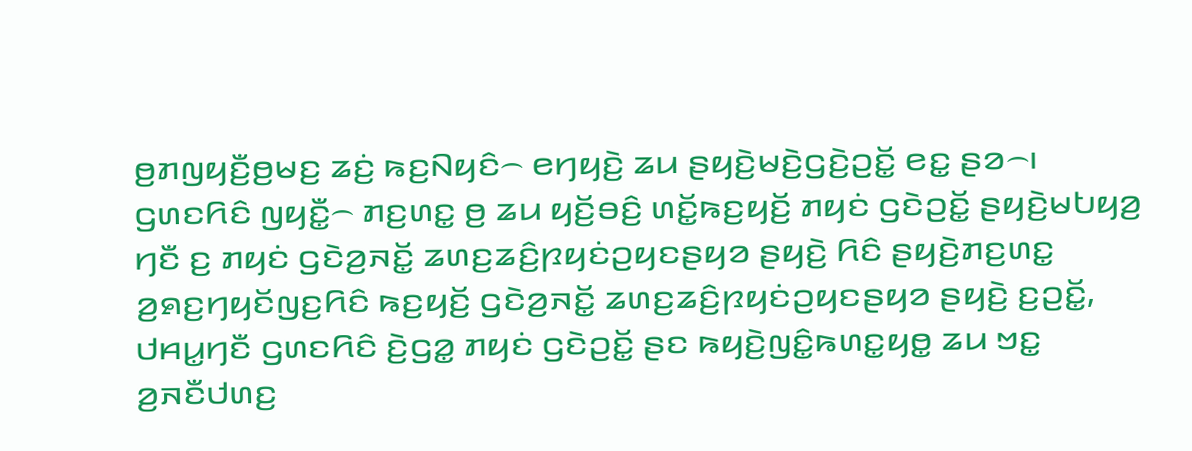ꤥ꤬ꤊꤜꤟꤢꤪ꤬ꤥ꤬ꤗꤢ꤬ ꤘꤢꤦ꤬ ꤒꤢ꤬ꤡꤟꤢꤨ꤮ ꤕꤚꤟꤢꤧ꤬ ꤘꤣ ꤔꤟꤢꤧ꤬ꤗꤢꤧ꤬ꤞꤢꤧ꤬ꤑꤢꤩ꤭ ꤕꤢ꤭ ꤔꤤ꤮꤯
ꤞꤛꤢꤖꤢꤨ ꤜꤟꤢꤪ꤭꤮ ꤊꤢ꤬ꤛꤢ꤭ ꤥ꤬ ꤘꤣ ꤟꤢꤩ꤬ꤋꤢꤨ꤬ ꤛꤢꤩ꤭ꤒꤢ꤬ꤟꤢꤩ꤬ ꤊꤟꤢꤦ ꤞꤢꤧꤑꤢꤩ꤭ ꤔꤟꤢꤧ꤬ꤗꤝꤟꤤ꤬ ꤚꤢꤪ ꤢ꤬ ꤊꤟꤢꤦ ꤞꤢꤧꤤ꤬ꤏꤢꤩ꤭ ꤘꤛꤢ꤬ꤘꤢꤨ꤬ꤐꤟꤢꤦꤑꤟꤢꤔꤟꤤ ꤔꤟꤢꤧ꤬ ꤖꤢꤨ ꤔꤟꤢꤧ꤬ꤊꤢ꤬ꤛꤢ꤭ ꤤ꤬ꤎꤢ꤬ꤚꤟꤢꤩꤜꤢ꤬ꤖꤢꤨ ꤒꤢ꤬ꤟꤢꤩ꤬ ꤞꤢꤧꤤ꤬ꤏꤢꤩ꤭ ꤘꤛꤢ꤬ꤘꤢꤨ꤬ꤐꤟꤢꤦꤑꤟꤢꤔꤟꤤ ꤔꤟꤢꤧ꤬ ꤢ꤬ꤑꤢꤩ꤭, ꤓꤌꤣ꤭ꤚꤢꤪ ꤞꤛꤢꤖꤢꤨ ꤢꤧ꤬ꤞꤤ꤭ ꤊꤟꤢꤦ ꤞꤢꤧꤑꤢꤩ꤭ ꤔꤢ ꤒꤟꤢꤧ꤬ꤜꤢꤨ꤭ꤒꤛꤢ꤭ꤟꤥ꤭ ꤘꤣ ꤠꤢ꤭ ꤤ꤬ꤏꤢꤪꤓꤛꤢ꤬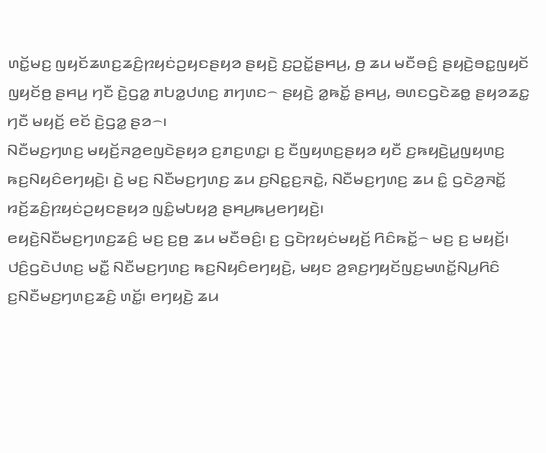ꤛꤢꤩ꤭ꤗꤢ꤬ ꤜꤟꤢꤩꤘꤛꤢ꤬ꤘꤢꤨ꤬ꤐꤟꤢꤦꤑꤟꤢꤔꤟꤤ ꤔꤟꤢꤧ꤬ ꤢ꤬ꤑꤢꤩ꤭ꤔꤌꤣ꤬, ꤥ꤬ ꤘꤣ ꤗꤢꤪꤋꤢꤨ꤬ ꤔꤟꤢꤧ꤬ꤋꤢ꤭ꤜꤟꤢꤩ ꤜꤟꤢꤩꤥ꤬ ꤔꤌꤣ꤬ ꤚꤢꤪ ꤢꤧ꤬ꤞꤤ꤭ ꤊꤝꤤ꤭ꤓꤛꤢ꤬ ꤊꤚꤛꤢ꤮ ꤔꤟꤢꤧ꤬ ꤤ꤭ꤒꤢꤩ꤭ ꤔꤌꤣ꤬, ꤋꤛꤢꤞꤢꤧꤘꤥ꤭ ꤔꤟꤤꤘꤢ꤭ ꤚꤢꤪ ꤗꤟꤢꤩ꤬ ꤕꤢꤩ ꤢꤧ꤬ꤞꤤ꤭ ꤔꤤ꤮꤯
ꤡꤢꤪꤗꤢ꤬ꤚꤛꤢ꤬ ꤗꤟꤢꤩ꤬ꤏꤤ꤬ꤕꤜꤢꤧꤔꤟꤤ ꤢ꤬ꤊꤢ꤬ꤛꤢ꤭꤯ ꤢ꤬ ꤢꤪꤜꤟꤛꤢ꤬ꤔꤟꤤ ꤟꤢꤪ ꤢ꤬ꤒꤟꤢꤧ꤬ꤣ꤭ꤜꤟꤛꤢ꤬ ꤒꤢ꤬ꤡꤟꤢꤨꤕꤚꤟꤢꤧ꤬꤯ ꤢꤧ꤬ ꤗꤢ꤬ ꤡꤢꤪꤗꤢ꤬ꤚꤛꤢ꤬ ꤘꤣ ꤢ꤬ꤡꤢ꤭ꤢ꤬ꤏꤢꤧ꤭, ꤡꤢꤪꤗꤢ꤬ꤚꤛꤢ꤬ ꤘꤣ ꤢꤨ꤭ ꤞꤢꤧꤤ꤬ꤏꤢꤩ꤭ ꤙꤢꤩ꤬ꤘꤢꤨ꤬ꤐꤟꤢꤦꤑꤟꤢꤔꤟꤤ ꤜꤢꤨ꤭ꤗꤝꤟꤤ꤬ ꤔꤌꤣ꤬ꤒꤣ꤬ꤕꤚꤟꤢꤧ꤬꤯
ꤕꤟꤢꤧ꤬ꤡꤢꤪꤗꤢ꤬ꤚꤛꤢ꤬ꤘꤢꤨ꤬ ꤗꤢ꤬ ꤢ꤬ꤥ꤬ ꤘꤣ ꤗꤢꤪꤋꤢꤨ꤬꤯ ꤢ꤬ ꤞꤢꤧꤐꤟꤢꤦꤗꤟꤢꤩ꤬ ꤖꤢꤨꤒꤢꤩ꤭꤮ ꤗꤢ꤬ ꤢ꤬ ꤗꤟꤢꤩ꤬꤯
ꤓꤢꤨ꤬ꤞꤢꤧꤓꤛꤢ꤬ ꤗꤢꤪ꤭ ꤡꤢꤪꤗꤢ꤬ꤚꤛꤢ꤬ ꤒꤢ꤬ꤡꤟꤢꤨꤕꤚꤟꤢꤧ꤬, ꤗꤟꤢ ꤤ꤬ꤎꤢ꤬ꤚꤟꤢꤩꤜꤢ꤬ꤗꤛꤢꤩ꤭ꤡꤣ꤬ꤖꤢꤨ ꤢ꤬ꤡꤢꤪꤗꤢ꤬ꤚꤛꤢ꤬ꤘꤢꤨ꤬ ꤛꤢꤩ꤭꤯ ꤕꤚꤟꤢꤧ꤬ ꤘꤣ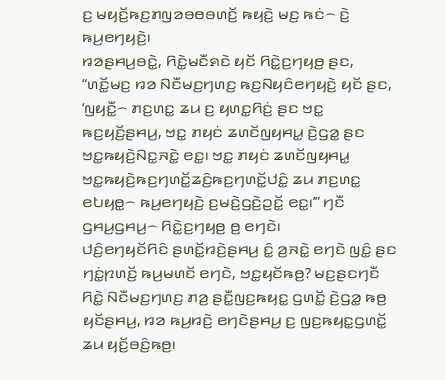ꤢ꤬ ꤗꤟꤢꤩ꤬ꤒꤢ꤬ꤊꤜꤤꤋꤥꤋꤛꤢꤩ꤬ ꤒꤟꤢꤧ꤬ ꤗꤢ꤬ ꤒꤢꤦ꤮ ꤢꤧ꤬ ꤒꤣ꤬ꤕꤚꤟꤢꤧ꤬꤯
ꤙꤤꤔꤌꤣ꤬ꤋꤢꤧ꤭, ꤖꤢꤧ꤭ꤗꤢꤪꤎꤢꤧ ꤟꤢꤩ ꤖꤢꤧ꤭ꤢ꤬ꤚꤟꤥ꤬ ꤔꤢ, “ꤛꤢꤩ꤭ꤗꤢ꤬ ꤙꤤ ꤡꤢꤪꤗꤢ꤬ꤚꤛꤢ꤬ ꤒꤢ꤬ꤡꤟꤢꤨꤕꤚꤟꤢꤧ꤬ ꤟꤢꤩ ꤔꤢ, ‘ꤜꤟꤢꤪ꤭꤮ ꤊꤢ꤬ꤛꤢ꤭ ꤘꤣ ꤢ꤬ ꤟꤛꤢ꤭ꤖꤢꤦ꤬ ꤔꤢ ꤠꤢ꤭ ꤒꤢ꤬ꤟꤢꤩ꤬ꤔꤌꤣ꤬, ꤠꤢ꤭ ꤊꤟꤢꤦ ꤘꤛꤢꤩꤜꤟꤌꤣ꤭ ꤢꤧ꤬ꤞꤤ꤭ ꤔꤢ ꤠꤢ꤭ꤒꤟꤢꤧ꤬ꤡꤢ꤭ꤏꤢꤧ꤭ ꤕꤢ꤭꤯ ꤠꤢ꤭ ꤊꤟꤢꤦ ꤘꤛꤢꤩꤜꤟꤌꤣ꤭ ꤠꤢ꤭ꤒꤟꤢꤧ꤬ꤒꤢ꤬ꤚꤛꤢꤩ꤭ꤘꤢꤨ꤬ꤒꤢ꤬ꤚꤛꤢꤩ꤭ꤓꤢꤨ꤭ ꤘꤣ ꤊꤢ꤬ꤛꤢ꤭ ꤕꤝꤟꤥ꤭꤮ ꤒꤣ꤬ꤕꤚꤟꤢꤧ꤬ ꤢ꤬ꤗꤢꤧ꤬ꤞꤢꤧ꤬ꤑꤢꤩ꤭ ꤕꤢ꤭꤯’” ꤚꤢꤪ ꤞꤌꤣ꤬ꤞꤌꤣ꤬꤮ ꤖꤢꤧ꤭ꤢ꤬ꤚꤟꤥ꤬ ꤥ꤬ ꤕꤚꤢꤧ꤯
ꤓꤢꤨ꤬ꤕꤚꤟꤢꤩꤖꤢꤨ ꤔꤛꤢꤩ꤭ꤙꤢꤧ꤬ꤔꤌꤣ꤬ ꤢꤨ꤭ ꤤ꤬ꤏꤢꤧ꤭ ꤕꤚꤢꤧ ꤜꤢꤨ꤭ ꤔꤢ ꤚꤢꤦ꤭ꤐꤛꤢꤩ꤬ ꤒꤣ꤬ꤗꤛꤢꤩ ꤕꤚꤢꤧ, ꤠꤢ꤭ꤟꤢꤩꤒꤥ꤬? ꤗꤢ꤬ꤔꤢꤚꤢꤪ ꤖꤢꤧ꤭ ꤡꤢꤪꤗꤢ꤬ꤚꤛꤢ꤬ ꤊꤤ꤬ ꤔꤢꤪ꤭ꤜꤢ꤬ꤒꤟꤢ꤭ ꤞꤛꤢꤩ꤭ ꤢꤧ꤬ꤞꤤ꤭ ꤒꤥ꤬ ꤟꤢꤩꤔꤌꤣ꤬, ꤙꤤ ꤒꤣ꤬ꤙꤢꤧ꤬ ꤕꤚꤢꤧꤔꤌꤣ꤬ ꤢ꤬ ꤜꤢ꤬ꤒꤟꤢ꤭ꤞꤛꤢꤩ꤭ ꤘꤣ ꤟꤢꤩ꤬ꤋꤢꤨ꤬ꤒꤥ꤬꤯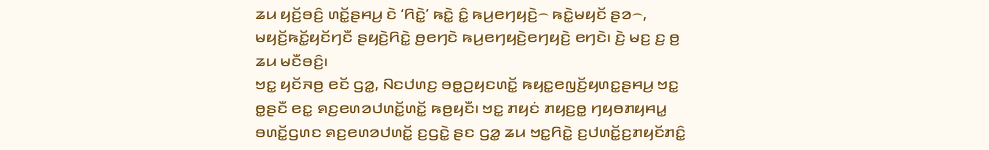ꤘꤣ ꤟꤢꤩ꤬ꤋꤢꤨ꤬ ꤛꤢꤩ꤭ꤔꤌꤣ꤬ ꤢꤧ ‘ꤖꤢꤧ꤭’ ꤒꤢꤧ꤭ ꤢꤨ꤭ ꤒꤣ꤬ꤕꤚꤟꤢꤧ꤬꤮ ꤒꤢꤧ꤭ꤗꤟꤢꤩ ꤔꤤ꤮, ꤗꤟꤢꤩ꤬ꤒꤢꤩ꤭ꤟꤢꤩꤚꤢꤪ ꤔꤟꤢꤧ꤬ꤖꤢꤧ꤭ ꤥ꤬ꤕꤚꤢꤧ ꤒꤣ꤬ꤕꤚꤟꤢꤧ꤬ꤕꤚꤟꤢꤧ꤬ ꤕꤚꤢꤧ꤯ ꤢꤧ꤬ ꤗꤢ꤬ ꤢ꤬ ꤥ꤬ ꤘꤣ ꤗꤢꤪꤋꤢꤨ꤬꤯
ꤠꤢ꤭ ꤟꤢꤩꤏꤥ꤬ ꤕꤢꤩ ꤞꤤ꤭, ꤡꤢꤓꤛꤢ꤬ ꤋꤥ꤭ꤑꤟꤢꤛꤢꤩ꤭ ꤒꤟꤢ꤭ꤕꤜꤢꤩ꤬ꤟꤛꤢ꤭ꤔꤌꤣ꤬ ꤠꤢ꤭ ꤥ꤭ꤔꤢꤪ ꤕꤢ꤭ ꤎꤢ꤬ꤕꤛꤤꤓꤛꤢꤩ꤭ꤛꤢꤩ꤭ ꤒꤥ꤬ꤟꤢꤪ꤯ ꤠꤢ꤭ ꤊꤟꤢꤦ ꤊꤟꤢ꤬ꤥ꤭ ꤚꤟꤥꤊꤟꤌꤣ꤭ ꤋꤛꤢꤩ꤭ꤞꤛꤢ ꤎꤢ꤬ꤕꤛꤤꤓꤛꤢꤩ꤭ ꤢ꤬ꤞꤢꤧ꤭ ꤔꤢ ꤞꤤ꤭ ꤘꤣ ꤠꤢ꤭ꤖꤢꤧ꤭ ꤢ꤬ꤓꤛꤢꤩ꤭ꤢ꤬ꤊꤟꤢꤩꤊꤢꤨ꤭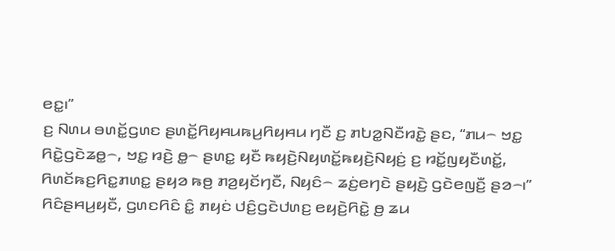ꤕꤢ꤭꤯”
ꤢ꤬ ꤡꤛꤣ ꤋꤛꤢꤩ꤭ꤞꤛꤢ ꤔꤛꤢꤩ꤭ꤖꤟꤌꤣꤒꤣ꤬ꤖꤟꤌꤣ ꤚꤢꤪ ꤢ꤬ ꤊꤝꤤ꤭ꤡꤢꤪꤙꤢꤧ꤭ ꤔꤢ, “ꤊꤣ꤮ ꤠꤢ꤭ ꤖꤢꤧ꤭ꤞꤢꤧꤘꤥ꤭꤮, ꤠꤢ꤭ ꤙꤢꤧ꤬ ꤥ꤭꤮ ꤔꤛꤢ꤭ ꤟꤢꤪ ꤒꤟꤢꤧ꤬ꤡꤟꤛꤢꤩ꤭ꤒꤟꤢꤧ꤬ꤡꤟꤢꤦ꤬ ꤢ꤬ ꤙꤢꤩ꤭ꤜꤟꤢꤪꤛꤢꤩ꤭, ꤖꤛꤢꤩꤒꤢ꤬ꤖꤢ꤭ꤊꤛꤢ꤭ ꤔꤟꤤ ꤒꤥ꤬ ꤊꤤ꤬ꤟꤢꤩꤚꤢꤪ, ꤡꤟꤢꤨ꤮ ꤘꤢꤦ꤬ꤕꤚꤢꤧ ꤔꤟꤢꤧ꤬ ꤞꤢꤧꤕꤜꤢꤪ꤬ ꤔꤤ꤮꤯”
ꤖꤢꤨꤔꤌꤣ꤬ꤟꤢꤪ, ꤞꤛꤢꤖꤢꤨ ꤢꤨ꤭ ꤊꤟꤢꤦ ꤓꤢꤨ꤬ꤞꤢꤧꤓꤛꤢ꤬ ꤕꤟꤢꤧ꤬ꤖꤢꤧ꤭ ꤥ꤬ ꤘꤣ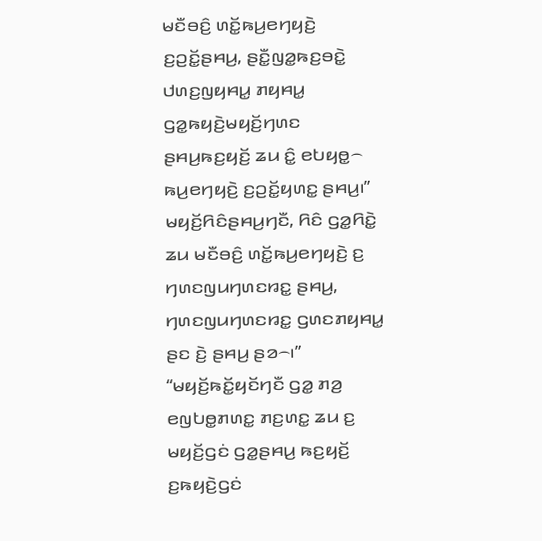ꤗꤢꤪꤋꤢꤨ꤬ ꤛꤢꤩ꤭ꤒꤣ꤬ꤕꤚꤟꤢꤧ꤬ ꤢ꤬ꤑꤢꤩ꤭ꤔꤌꤣ꤬, ꤔꤢꤪ꤭ꤜꤤ꤭ꤒꤢ꤬ꤋꤢꤧ꤭ ꤓꤛꤢ꤬ꤜꤟꤌꤣ꤭ ꤊꤟꤌꤣ꤭ ꤞꤤ꤭ꤒꤟꤢꤧ꤬ꤗꤟꤢꤩ꤬ꤚꤛꤢ ꤔꤌꤣ꤬ꤒꤢ꤬ꤟꤢꤩ꤬ ꤘꤣ ꤢꤨ꤭ ꤕꤝꤟꤥ꤭꤮ ꤒꤣ꤬ꤕꤚꤟꤢꤧ꤬ ꤢ꤬ꤑꤢꤩ꤭ꤟꤛꤢ꤭ ꤔꤌꤣ꤬꤯”
ꤗꤟꤢꤩ꤬ꤖꤢꤨꤔꤌꤣ꤬ꤚꤢꤪ, ꤖꤢꤨ ꤞꤤ꤭ꤖꤢꤧ꤭ ꤘꤣ ꤗꤢꤪꤋꤢꤨ꤬ ꤛꤢꤩ꤭ꤒꤣ꤬ꤕꤚꤟꤢꤧ꤬ ꤢ꤬ ꤚꤛꤢꤜꤣꤚꤛꤢꤙꤢ꤭ ꤔꤌꤣ꤬, ꤚꤛꤢꤜꤣꤚꤛꤢꤙꤢ꤭ ꤞꤛꤢꤊꤟꤌꤣ꤭ ꤔꤢ ꤢꤧ꤬ ꤔꤌꤣ꤬ ꤔꤤ꤮꤯”
“ꤗꤟꤢꤩ꤬ꤒꤢꤩ꤭ꤟꤢꤩꤚꤢꤪ ꤞꤤ꤭ ꤊꤤ꤬ ꤕꤜꤝꤥ꤭ꤊꤛꤢ꤭ ꤊꤢ꤬ꤛꤢ꤭ ꤘꤣ ꤢ꤬ ꤗꤟꤢꤩ꤬ꤞꤢꤦ ꤞꤤ꤭ꤔꤌꤣ꤬ ꤒꤢ꤬ꤟꤢꤩ꤬ ꤢ꤬ꤒꤟꤢꤧ꤬ꤞꤢꤦ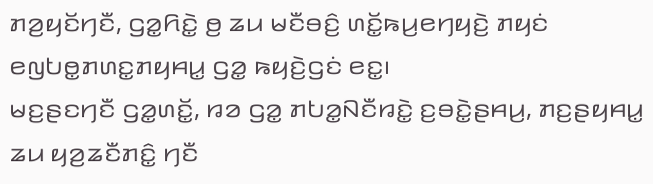ꤊꤤ꤬ꤟꤢꤩꤚꤢꤪ, ꤞꤤ꤭ꤖꤢꤧ꤭ ꤥ꤬ ꤘꤣ ꤗꤢꤪꤋꤢꤨ꤬ ꤛꤢꤩ꤭ꤒꤣ꤬ꤕꤚꤟꤢꤧ꤬ ꤊꤟꤢꤦ ꤕꤜꤝꤥ꤭ꤊꤛꤢ꤭ꤊꤟꤌꤣ꤭ ꤞꤤ꤭ ꤒꤟꤢꤧ꤬ꤞꤢꤦ ꤕꤢ꤭꤯
ꤗꤢ꤬ꤔꤢꤚꤢꤪ ꤞꤤ꤭ꤛꤢꤩ꤭, ꤙꤤ ꤞꤤ꤭ ꤊꤝꤤ꤭ꤡꤢꤪꤙꤢꤧ꤭ ꤢ꤬ꤋꤢꤧ꤭ꤔꤌꤣ꤬, ꤊꤢ꤬ꤔꤟꤌꤣ꤭ ꤘꤣ ꤟꤤ꤬ꤘꤢꤪꤊꤢꤨ꤭ ꤚꤢꤪ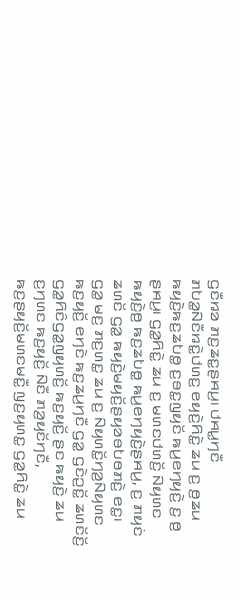ꤞꤢꤪꤙꤤ ꤊꤢ꤬ꤘꤢ꤭ꤔꤌꤣ꤬꤯ ꤓꤌꤣ꤭ꤚꤢꤪ ꤊꤝꤤ꤭ꤡꤢꤪꤙꤢꤧ꤭ꤓꤛꤢ꤬ ꤕꤟꤢꤧ꤬ꤖꤢꤧ꤭ ꤘꤣ ꤢ꤬ ꤥ꤬ꤘꤣ ꤒꤟꤢꤧ꤬ꤒꤢ꤬ꤘꤝꤥ꤭ ꤢ꤬ꤋꤢ꤭ꤜꤟꤢꤩ ꤒꤣ꤬ꤕꤚꤟꤢꤧ꤬ ꤢ꤬ ꤥ꤬ ꤔꤌꤣ꤬꤯ ꤞꤤ꤭ꤖꤢꤧ꤭ ꤘꤣ ꤢ꤬ ꤗꤛꤢꤓꤛꤢꤩ꤬ ꤡꤟꤛꤢ ꤒꤟꤢꤧ꤬ꤥ꤬ ꤒꤢ꤬ꤘꤝꤥ꤭ ꤒꤣ꤬ꤕꤚꤟꤢꤧ꤬ꤔꤌꤣ꤬, ꤢ꤬ ꤊꤟꤢꤦ ꤘꤛꤢꤩ ꤞꤤ꤭ ꤒꤟꤢꤧ꤬ꤗꤟꤢꤩ꤬ꤔꤟꤤꤋꤝꤥꤊꤢꤧ꤬ ꤕꤢ꤭꤯
ꤞꤤ꤭ ꤗꤢ꤬ ꤊꤢ꤬ꤛꤢ꤭ ꤘꤣ ꤢ꤬ ꤡꤟꤛꤢꤩ꤭ꤚꤤ꤬ꤡꤟꤛꤢ ꤒꤢ꤬ꤟꤢꤩ꤬ ꤕꤚꤢꤧ ꤒꤢ꤬ꤘꤣ꤬ꤚꤢꤪ ꤞꤤ꤭ ꤞꤢꤧꤑꤢꤩ꤭ ꤘꤛꤢꤩꤢꤩ꤬ ꤞꤤ꤭ꤖꤢꤨꤞꤤ꤭ꤜꤟꤛꤢꤩ꤬ ꤒꤢ꤬ꤟꤢꤩ꤬ ꤔꤢ ꤒꤟꤢꤧ꤬ ꤘꤣ ꤢ꤬ꤚꤛꤢ ꤒꤢ꤬ꤟꤢꤩ꤬ ꤡꤢꤪ ꤊꤤ꤬ꤟꤢꤩꤚꤢꤪ, ꤒꤢ꤬ꤔꤟꤢꤩ꤬ꤗꤛꤢꤗꤢꤪ꤭ ꤜꤢ꤬ꤟꤛꤢ꤭ ꤞꤤ꤭ꤖꤢꤧ꤭ ꤘꤣ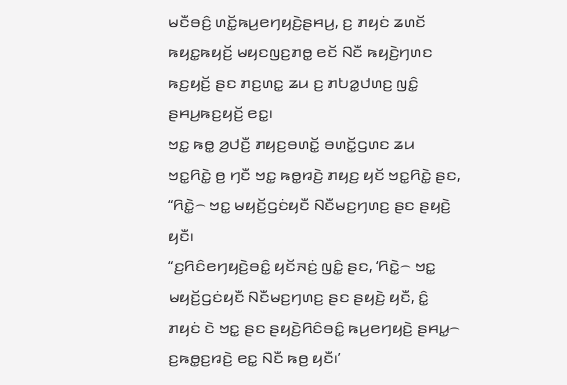ꤗꤢꤪꤋꤢꤨ꤬ ꤛꤢꤩ꤭ꤒꤣ꤬ꤕꤚꤟꤢꤧ꤬ꤔꤌꤣ꤬, ꤢ꤬ ꤊꤟꤢꤦ ꤘꤛꤢꤩ ꤒꤟꤢ꤭ꤒꤟꤢꤩ꤬ ꤗꤟꤢꤜꤢ꤬ꤊꤥ꤭ ꤕꤢꤩ ꤡꤢꤪ ꤒꤟꤢꤧ꤬ꤚꤛꤢ ꤒꤢ꤬ꤟꤢꤩ꤬ ꤔꤢ ꤊꤢ꤬ꤛꤢ꤭ ꤘꤣ ꤢ꤬ ꤊꤝꤤ꤭ꤓꤛꤢ꤬ ꤜꤢꤨ꤭ ꤔꤌꤣ꤬ꤒꤢ꤬ꤟꤢꤩ꤬ ꤕꤢ꤭꤯
ꤠꤢ꤭ ꤒꤥ꤭ ꤤ꤬ꤓꤢꤪ꤬ ꤊꤟꤢ꤬ꤋꤛꤢꤩ꤭ ꤋꤛꤢꤩ꤭ꤞꤛꤢ ꤘꤣ ꤠꤢ꤭ꤖꤢꤧ꤭ ꤥ꤬ ꤚꤢꤪ ꤠꤢ꤭ ꤒꤥ꤭ꤙꤢꤧ꤬ ꤊꤟꤢ꤬ ꤟꤢꤩ ꤠꤢ꤭ꤖꤢꤧ꤭ ꤔꤢ, “ꤖꤢꤧ꤭꤮ ꤠꤢ꤭ ꤗꤟꤢꤩ꤬ꤞꤢꤦꤟꤢꤪ ꤡꤢꤪꤗꤢ꤬ꤚꤛꤢ꤬ ꤔꤢ ꤔꤟꤢꤧ꤬ ꤟꤢꤪ꤯
“ꤢ꤬ꤖꤢꤨꤕꤚꤟꤢꤧ꤬ꤋꤢꤨ꤭ ꤟꤢꤩꤏꤢꤦ꤬ ꤜꤢꤨ꤭ ꤔꤢ, ‘ꤖꤢꤧ꤭꤮ ꤠꤢ꤭ ꤗꤟꤢꤩ꤬ꤞꤢꤦꤟꤢꤪ ꤡꤢꤪꤗꤢ꤬ꤚꤛꤢ꤬ ꤔꤢ ꤔꤟꤢꤧ꤬ ꤟꤢꤪ, ꤢꤨ꤭ ꤊꤟꤢꤦ ꤢꤧ ꤠꤢ꤭ ꤔꤢ ꤔꤟꤢꤧ꤬ꤖꤢꤨꤋꤢꤨ꤭ ꤒꤣ꤬ꤕꤚꤟꤢꤧ꤬ ꤔꤌꤣ꤭꤮ ꤢ꤬ꤒꤥ꤭ꤢ꤬ꤙꤢꤧ꤬ ꤕꤢ꤭ ꤡꤢꤪ ꤒꤥ꤬ ꤟꤢꤪ꤯’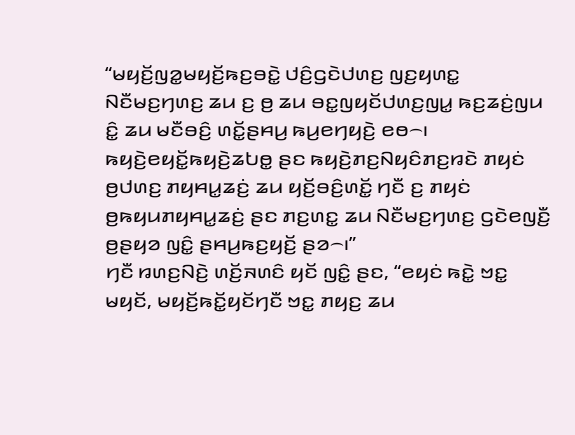“ꤗꤟꤢꤩ꤬ꤜꤤ꤭ꤗꤟꤢꤩ꤬ꤒꤢ꤬ꤋꤢꤧ꤭ ꤓꤢꤨ꤬ꤞꤢꤧꤓꤛꤢ꤬ ꤜꤢ꤬ꤟꤛꤢ꤭ ꤡꤢꤪꤗꤢ꤬ꤚꤛꤢ꤬ ꤘꤣ ꤢ꤬ ꤥ꤬ ꤘꤣ ꤋꤢ꤭ꤜꤟꤢꤩꤓꤛꤢ꤬ꤜꤣ꤭ ꤒꤢ꤬ꤘꤢꤦ꤬ꤜꤣ ꤢꤨ꤭ ꤘꤣ ꤗꤢꤪꤋꤢꤨ꤬ ꤛꤢꤩ꤭ꤔꤌꤣ꤬ ꤒꤣ꤬ꤕꤚꤟꤢꤧ꤬ ꤕꤥ꤮꤯ ꤒꤟꤢꤧ꤬ꤕꤟꤢꤩ꤭ꤒꤟꤢꤧ꤬ꤘꤝꤥ꤭ ꤔꤢ ꤒꤟꤢꤧ꤬ꤊꤢ꤬ꤡꤟꤢꤨꤊꤢ꤬ꤙꤢꤧ ꤊꤟꤢꤦ ꤥ꤬ꤓꤛꤢ꤬ ꤊꤟꤌꤣ꤭ꤘꤢꤦ꤬ ꤘꤣ ꤟꤢꤩ꤬ꤋꤢꤨ꤬ꤛꤢꤩ꤭ ꤚꤢꤪ ꤢ꤬ ꤊꤟꤢꤦ ꤥ꤬ꤒꤟꤣꤊꤟꤌꤣ꤭ꤘꤢꤦ꤬ ꤔꤢ ꤊꤢ꤬ꤛꤢ꤭ ꤘꤣ ꤡꤢꤪꤗꤢ꤬ꤚꤛꤢ꤬ ꤞꤢꤧꤕꤜꤢꤪ꤬ ꤥ꤬ꤔꤟꤤ ꤜꤢꤨ꤭ ꤔꤌꤣ꤬ꤒꤢ꤬ꤟꤢꤩ꤬ ꤔꤤ꤮꤯”
ꤚꤢꤪ ꤙꤛꤢ꤬ꤡꤢꤧ꤬ ꤛꤢꤩ꤬ꤏꤛꤢꤨ ꤟꤢꤩ ꤜꤢꤨ꤭ ꤔꤢ, “ꤕꤟꤢꤦ ꤒꤢꤧ꤭ ꤠꤢ꤭ ꤗꤟꤢꤩ, ꤗꤟꤢꤩ꤬ꤒꤢꤩ꤭ꤟꤢꤩꤚꤢꤪ ꤠꤢ꤭ ꤊꤟꤢ꤬ ꤘꤣ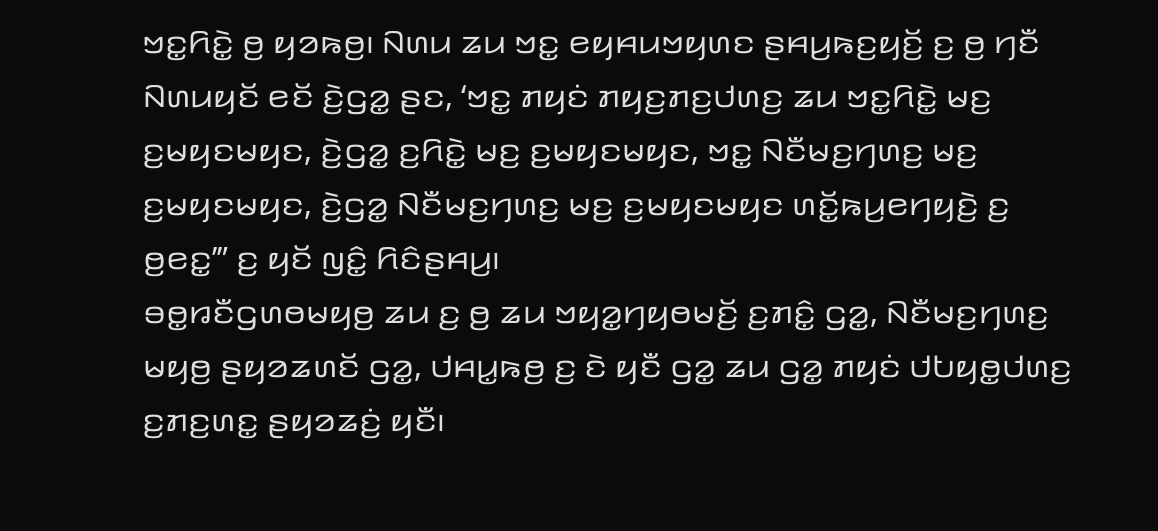ꤠꤢ꤭ꤖꤢꤧ꤭ ꤥ꤬ ꤟꤤꤒꤥ꤬꤯ ꤡꤛꤣ ꤘꤣ ꤠꤢ꤭ ꤕꤟꤌꤣꤠꤟꤛꤢ ꤔꤌꤣ꤬ꤒꤢ꤬ꤟꤢꤩ꤬ ꤢ꤬ ꤥ꤬ ꤚꤢꤪ ꤡꤛꤣꤟꤢꤩ ꤕꤢꤩ ꤢꤧ꤬ꤞꤤ꤭ ꤔꤢ, ‘ꤠꤢ꤭ ꤊꤟꤢꤦ ꤊꤟꤢ꤬ꤊꤢ꤬ꤓꤛꤢ꤬ ꤘꤣ ꤠꤢ꤭ꤖꤢꤧ꤭ ꤗꤢ꤬ ꤢ꤬ꤗꤟꤢꤗꤟꤢ, ꤢꤧ꤬ꤞꤤ꤭ ꤢ꤬ꤖꤢꤧ꤭ ꤗꤢ꤬ ꤢ꤬ꤗꤟꤢꤗꤟꤢ, ꤠꤢ꤭ ꤡꤢꤪꤗꤢ꤬ꤚꤛꤢ꤬ ꤗꤢ꤬ ꤢ꤬ꤗꤟꤢꤗꤟꤢ, ꤢꤧ꤬ꤞꤤ꤭ ꤡꤢꤪꤗꤢ꤬ꤚꤛꤢ꤬ ꤗꤢ꤬ ꤢ꤬ꤗꤟꤢꤗꤟꤢ ꤛꤢꤩ꤭ꤒꤣ꤬ꤕꤚꤟꤢꤧ꤬ ꤢ꤬ ꤥ꤬ꤕꤢ꤭’” ꤢ꤬ ꤟꤢꤩ ꤜꤢꤨ꤭ ꤖꤢꤨꤔꤌꤣ꤬꤯
ꤋꤥ꤭ꤙꤢꤪꤞꤛꤥꤗꤟꤥ꤬ ꤘꤣ ꤢ꤬ ꤥ꤬ ꤘꤣ ꤠꤟꤤ꤭ꤚꤟꤥꤗꤢꤩ꤬ ꤢ꤬ꤊꤢꤨ꤭ ꤞꤤ꤭, ꤡꤢꤪꤗꤢ꤬ꤚꤛꤢ꤬ ꤗꤟꤥ꤬ ꤔꤟꤤꤘꤛꤢꤩ ꤞꤤ꤭, ꤓꤌꤣ꤭ꤒꤥ꤬ ꤢ꤬ ꤢꤧ ꤟꤢꤪ ꤞꤤ꤭ ꤘꤣ ꤞꤤ꤭ ꤊꤟꤢꤦ ꤓꤝꤟꤥ꤭ꤓꤛꤢ꤬ ꤢ꤬ꤊꤢ꤬ꤛꤢ꤭ ꤔꤟꤤꤘꤢꤦ꤬ ꤟꤢꤪ꤯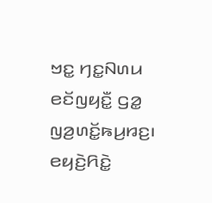ꤠꤢ꤭ ꤚꤢ꤭ꤡꤛꤣ ꤕꤢꤩꤜꤟꤢꤪ꤭ ꤞꤤ꤭ ꤜꤤ꤬ꤛꤢꤩ꤭ꤒꤣ꤬ꤙꤢ꤬꤯ ꤕꤟꤢꤧ꤬ꤖꤢꤧ꤭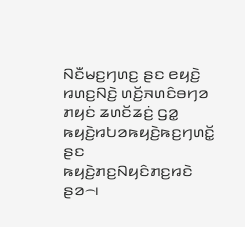ꤡꤢꤪꤗꤢ꤬ꤚꤛꤢ꤬ ꤔꤢ ꤕꤟꤢꤧ꤬ ꤙꤛꤢ꤬ꤡꤢꤧ꤬ ꤛꤢꤩ꤬ꤏꤛꤢꤨꤋꤚꤤ ꤊꤟꤢꤦ ꤘꤛꤢꤩꤘꤢꤦ꤬ ꤞꤤ꤭ ꤒꤟꤢꤧ꤬ꤙꤝꤤꤒꤟꤢꤧ꤬ꤒꤢ꤬ꤚꤛꤢꤩ꤭ ꤔꤢ ꤒꤟꤢꤧ꤬ꤊꤢ꤬ꤡꤟꤢꤨꤊꤢ꤬ꤙꤢꤧ ꤔꤤ꤮꤯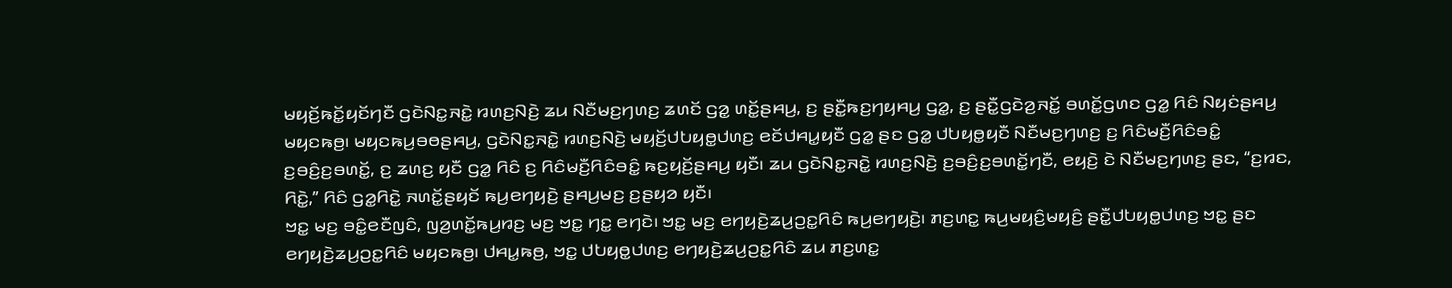ꤗꤟꤢꤩ꤬ꤒꤢꤩ꤭ꤟꤢꤩꤚꤢꤪ ꤞꤢꤧꤡꤢ꤭ꤏꤢꤧ꤭ ꤙꤛꤢ꤬ꤡꤢꤧ꤬ ꤘꤣ ꤡꤢꤪꤗꤢ꤬ꤚꤛꤢ꤬ ꤘꤛꤢꤩ ꤞꤤ꤭ ꤛꤢꤩ꤭ꤔꤌꤣ꤬, ꤢ꤬ ꤔꤢꤪ꤭ꤒꤢ꤬ꤚꤟꤌꤣ꤬ ꤞꤤ꤭, ꤢ꤬ ꤔꤢꤪ꤭ꤞꤢꤧꤤ꤬ꤏꤢꤩ꤭ ꤋꤛꤢꤩ꤭ꤞꤛꤢ ꤞꤤ꤭ ꤖꤢꤨ ꤡꤟꤢꤦꤔꤌꤣ꤬ ꤗꤟꤢꤒꤥ꤬꤯ ꤗꤟꤢꤒꤣ꤬ꤋꤥꤔꤌꤣ꤬, ꤞꤢꤧꤡꤢ꤭ꤏꤢꤧ꤭ ꤙꤛꤢ꤬ꤡꤢꤧ꤬ ꤗꤟꤢꤩ꤬ꤓꤝꤟꤥ꤭ꤓꤛꤢ꤬ ꤕꤢꤩꤓꤌꤣ꤭ꤟꤢꤪ ꤞꤤ꤭ ꤔꤢ ꤞꤤ꤭ ꤓꤝꤟꤥ꤭ꤟꤢꤪ ꤡꤢꤪꤗꤢ꤬ꤚꤛꤢ꤬ ꤢ꤬ ꤖꤢꤨꤗꤢꤪ꤬ꤖꤢꤨꤋꤢꤨ꤭ ꤢ꤬ꤋꤢꤨ꤬ꤢ꤬ꤋꤛꤢꤩ꤭, ꤢ꤬ ꤘꤛꤢ꤬ ꤟꤢꤪ ꤞꤤ꤭ ꤖꤢꤨ ꤢ꤬ ꤖꤢꤨꤗꤢꤪ꤬ꤖꤢꤨꤋꤢꤨ꤭ ꤒꤢ꤬ꤟꤢꤩ꤬ꤔꤌꤣ꤬ ꤟꤢꤪ꤯ ꤘꤣ ꤞꤢꤧꤡꤢ꤭ꤏꤢꤧ꤭ ꤙꤛꤢ꤬ꤡꤢꤧ꤬ ꤢ꤬ꤋꤢꤨ꤬ꤢ꤬ꤋꤛꤢꤩ꤭ꤚꤢꤪ, ꤕꤟꤢꤧ꤬ ꤢꤧ ꤡꤢꤪꤗꤢ꤬ꤚꤛꤢ꤬ ꤔꤢ, “ꤢ꤬ꤙꤢ, ꤖꤢꤧ꤭,” ꤖꤢꤨ ꤞꤤ꤭ꤖꤢꤧ꤭ ꤏꤛꤢꤩ꤭ꤔꤟꤢꤩ ꤒꤣ꤬ꤕꤚꤟꤢꤧ꤬ ꤔꤌꤣ꤬ꤗꤢ꤬ ꤢ꤬ꤔꤟꤤ ꤟꤢꤪ꤯
ꤠꤢ꤭ ꤗꤢ꤬ ꤋꤢꤨ꤭ꤕꤢꤪꤜꤢꤨ, ꤜꤤ꤬ꤛꤢꤩ꤭ꤒꤣ꤬ꤙꤢ꤬ ꤗꤢ꤬ ꤠꤢ꤭ ꤚꤢ꤭ ꤕꤚꤢꤧ꤯ ꤠꤢ꤭ ꤗꤢ꤬ ꤕꤚꤟꤢꤧ꤬ꤘꤣ꤬ꤑꤢ꤭ꤖꤢꤨ ꤒꤣ꤬ꤕꤚꤟꤢꤧ꤬꤯ ꤊꤢ꤬ꤛꤢ꤭ ꤒꤣ꤬ꤗꤟꤢꤨ꤬ꤗꤟꤢꤨ꤬ ꤔꤢꤪ꤭ꤓꤝꤟꤥ꤭ꤓꤛꤢ꤬ ꤠꤢ꤭ ꤔꤢ ꤕꤚꤟꤢꤧ꤬ꤘꤣ꤬ꤑꤢ꤭ꤖꤢꤨ ꤗꤟꤢꤒꤥ꤬꤯ ꤓꤌꤣ꤭ꤒꤥ꤬, ꤠꤢ꤭ ꤓꤝꤟꤥ꤭ꤓꤛꤢ꤬ ꤕꤚꤟꤢꤧ꤬ꤘꤣ꤬ꤑꤢ꤭ꤖꤢꤨ ꤘꤣ ꤊꤢ꤬ꤛꤢ꤭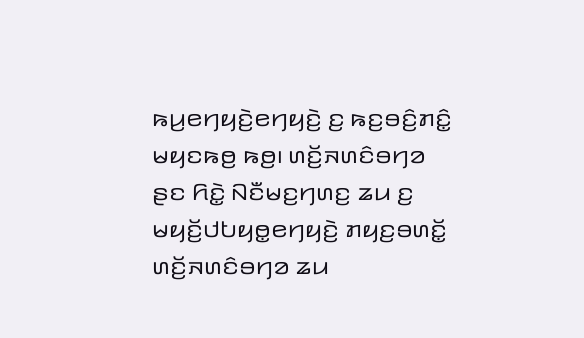ꤒꤣ꤬ꤕꤚꤟꤢꤧ꤬ꤕꤚꤟꤢꤧ꤬ ꤢ꤬ ꤒꤢ꤬ꤋꤢꤨ꤬ꤊꤢꤨ꤭ ꤗꤟꤢꤒꤥ꤬ ꤒꤥ꤬꤯ ꤛꤢꤩ꤬ꤏꤛꤢꤨꤋꤚꤤ ꤔꤢ ꤖꤢꤧ꤭ ꤡꤢꤪꤗꤢ꤬ꤚꤛꤢ꤬ ꤘꤣ ꤢ꤬ ꤗꤟꤢꤩ꤬ꤓꤝꤟꤥ꤭ꤕꤚꤟꤢꤧ꤬ ꤊꤟꤢ꤬ꤋꤛꤢꤩ꤭ ꤛꤢꤩ꤬ꤏꤛꤢꤨꤋꤚꤤ ꤘꤣ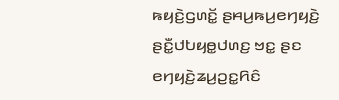ꤒꤟꤢꤧ꤬ꤞꤛꤢꤩ꤭ ꤔꤌꤣ꤬ꤒꤣ꤬ꤕꤚꤟꤢꤧ꤬ ꤔꤢꤪ꤭ꤓꤝꤟꤥ꤭ꤓꤛꤢ꤬ ꤠꤢ꤭ ꤔꤢ ꤕꤚꤟꤢꤧ꤬ꤘꤣ꤬ꤑꤢ꤭ꤖꤢꤨ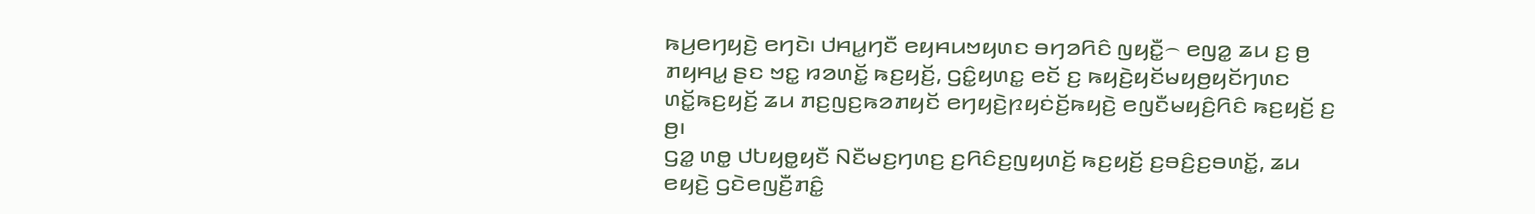ꤒꤣ꤬ꤕꤚꤟꤢꤧ꤬ ꤕꤚꤢꤧ꤯ ꤓꤌꤣ꤭ꤚꤢꤪ ꤕꤟꤌꤣꤠꤟꤛꤢ ꤋꤚꤤꤖꤢꤨ ꤜꤟꤢꤪ꤭꤮ ꤕꤜꤤ꤭ ꤘꤣ ꤢ꤬ ꤥ꤬ ꤊꤟꤌꤣ꤭ ꤔꤢ ꤠꤢ꤭ ꤙꤤꤛꤢꤩ꤭ ꤒꤢ꤬ꤟꤢꤩ꤬, ꤞꤢꤨ꤭ꤟꤛꤢ꤭ ꤕꤢꤩ ꤢ꤬ ꤒꤟꤢꤧ꤬ꤟꤢꤩꤗꤟꤥ꤬ꤟꤢꤩꤚꤛꤢ ꤛꤢꤩ꤭ꤒꤢ꤬ꤟꤢꤩ꤬ ꤘꤣ ꤊꤢ꤬ꤜꤢ꤬ꤒꤤꤊꤟꤢꤩ ꤕꤚꤟꤢꤧ꤬ꤐꤟꤢꤦꤢꤩ꤬ꤒꤟꤢꤧ꤬ ꤕꤜꤢꤪꤗꤟꤢꤨ꤬ꤖꤢꤨ ꤒꤢ꤬ꤟꤢꤩ꤬ ꤢ꤬ ꤥ꤬꤯
ꤞꤤ꤭ ꤛꤥ꤭ ꤓꤝꤟꤥ꤭ꤟꤢꤪ ꤡꤢꤪꤗꤢ꤬ꤚꤛꤢ꤬ ꤢ꤬ꤖꤢꤨꤢ꤬ꤜꤟꤛꤢꤩ꤬ ꤒꤢ꤬ꤟꤢꤩ꤬ ꤢ꤬ꤋꤢꤨ꤬ꤢ꤬ꤋꤛꤢꤩ꤭, ꤘꤣ ꤕꤟꤢꤧ꤬ ꤞꤢꤧꤕꤜꤢꤪ꤬ꤊꤢꤨ꤭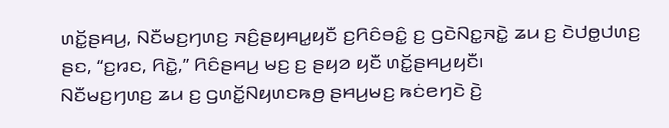ꤛꤢꤩ꤭ꤔꤌꤣ꤬, ꤡꤢꤪꤗꤢ꤬ꤚꤛꤢ꤬ ꤏꤢꤨ꤬ꤔꤟꤌꤣ꤭ꤟꤢꤪ ꤢ꤬ꤖꤢꤨꤋꤢꤨ꤭ ꤢ꤬ ꤞꤢꤧꤡꤢ꤭ꤏꤢꤧ꤭ ꤘꤣ ꤢ꤬ ꤢꤧꤓꤥ꤭ꤓꤛꤢ꤬ ꤔꤢ, “ꤢ꤬ꤙꤢ, ꤖꤢꤧ꤭,” ꤖꤢꤨꤔꤌꤣ꤬ ꤗꤢ꤬ ꤢ꤬ ꤔꤟꤤ ꤟꤢꤪ ꤛꤢꤩ꤭ꤔꤌꤣ꤬ꤟꤢꤪ꤯
ꤡꤢꤪꤗꤢ꤬ꤚꤛꤢ꤬ ꤘꤣ ꤢ꤬ ꤞꤛꤢꤩ꤭ꤡꤟꤛꤢꤒꤥ꤬ ꤔꤌꤣ꤬ꤗꤢ꤬ ꤒꤢꤦꤕꤚꤢꤧ ꤢꤧ꤬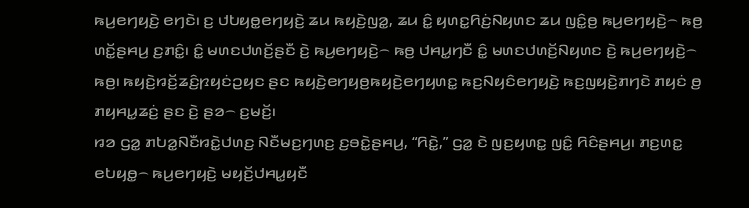ꤒꤣ꤬ꤕꤚꤟꤢꤧ꤬ ꤕꤚꤢꤧ꤯ ꤢ꤬ ꤓꤝꤟꤥ꤭ꤕꤚꤟꤢꤧ꤬ ꤘꤣ ꤒꤟꤢꤧ꤬ꤜꤤ꤭, ꤘꤣ ꤢꤨ꤭ ꤟꤛꤢ꤭ꤖꤢꤦ꤬ꤡꤟꤛꤢ ꤘꤣ ꤜꤢꤨ꤭ꤥ꤬ ꤒꤣ꤬ꤕꤚꤟꤢꤧ꤬꤮ ꤒꤥ꤬ ꤛꤢꤩ꤭ꤔꤌꤣ꤬ ꤢ꤬ꤊꤢꤨ꤭꤯ ꤢꤨ꤭ ꤗꤛꤢꤓꤛꤢꤩ꤬ꤔꤢꤪ ꤢꤧ꤬ ꤒꤣ꤬ꤕꤚꤟꤢꤧ꤬꤮ ꤒꤥ꤬ ꤓꤌꤣ꤭ꤚꤢꤪ ꤢꤨ꤭ ꤗꤛꤢꤓꤛꤢꤩ꤬ꤡꤟꤛꤢ ꤢꤧ꤬ ꤒꤣ꤬ꤕꤚꤟꤢꤧ꤬꤮ ꤒꤥ꤬꤯ ꤒꤟꤢꤧ꤬ꤙꤢꤩ꤬ꤘꤢꤨ꤬ꤐꤟꤢꤦꤑꤟꤢ ꤔꤢ ꤒꤟꤢꤧ꤬ꤕꤚꤟꤥ꤬ꤒꤟꤢꤧ꤬ꤕꤚꤟꤛꤢ꤭ ꤒꤢ꤬ꤡꤟꤢꤨꤕꤚꤟꤢꤧ꤬ ꤒꤢ꤬ꤜꤟꤢꤧ꤬ꤊꤚꤢꤧ ꤊꤟꤢꤦ ꤥ꤬ ꤊꤟꤌꤣ꤭ꤘꤢꤦ꤬ ꤔꤢ ꤢꤧ꤬ ꤔꤤ꤮ ꤢ꤬ꤗꤢꤩ꤬꤯
ꤙꤤ ꤞꤤ꤭ ꤊꤝꤤ꤭ꤡꤢꤪꤙꤢꤧ꤭ꤓꤛꤢ꤬ ꤡꤢꤪꤗꤢ꤬ꤚꤛꤢ꤬ ꤢ꤬ꤋꤢꤧ꤭ꤔꤌꤣ꤬, “ꤖꤢꤧ꤭,” ꤞꤤ꤭ ꤢꤧ ꤜꤢ꤬ꤟꤛꤢ꤭ ꤜꤢꤨ꤭ ꤖꤢꤨꤔꤌꤣ꤬꤯ ꤊꤢ꤬ꤛꤢ꤭ ꤕꤝꤟꤥ꤭꤮ ꤒꤣ꤬ꤕꤚꤟꤢꤧ꤬ ꤗꤟꤢꤩ꤬ꤓꤌꤣ꤭ꤟꤢꤪ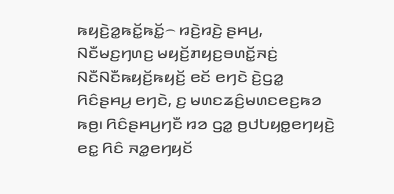ꤒꤟꤢꤧ꤬ꤤ꤭ꤒꤢꤩ꤭ꤒꤢꤩ꤭꤮ ꤙꤢꤧ꤬ꤙꤢꤧ꤬ ꤔꤌꤣ꤬, ꤡꤢꤪꤗꤢ꤬ꤚꤛꤢ꤬ ꤗꤟꤢꤩ꤬ꤊꤟꤢ꤬ꤋꤛꤢꤩ꤭ꤏꤢꤦ꤬ ꤡꤢꤪꤡꤢꤪꤒꤟꤢꤩ꤬ꤒꤟꤢꤩ꤬ ꤕꤢꤩ ꤕꤚꤢꤧ ꤢꤧ꤬ꤞꤤ꤭ ꤖꤢꤨꤔꤌꤣ꤬ ꤕꤚꤢꤧ, ꤢ꤬ ꤗꤛꤢꤘꤢꤨ꤬ꤗꤛꤢꤕꤢ꤬ꤒꤤ ꤒꤥ꤬꤯ ꤖꤢꤨꤔꤌꤣ꤬ꤚꤢꤪ ꤙꤤ ꤞꤤ꤭ ꤥ꤬ꤓꤝꤟꤥ꤭ꤕꤚꤟꤢꤧ꤬ ꤕꤢ꤭ ꤖꤢꤨ ꤏꤤ꤭ꤕꤚꤟꤢꤩ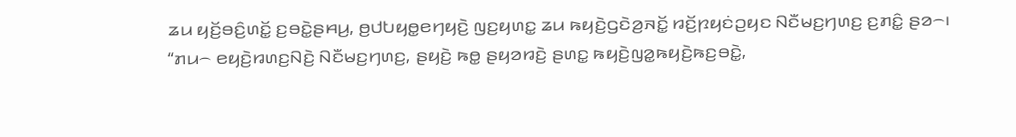ꤘꤣ ꤟꤢꤩ꤬ꤋꤢꤨ꤬ꤛꤢꤩ꤭ ꤢ꤬ꤋꤢꤧ꤭ꤔꤌꤣ꤬, ꤥ꤬ꤓꤝꤟꤥ꤭ꤕꤚꤟꤢꤧ꤬ ꤜꤢ꤬ꤟꤛꤢ꤭ ꤘꤣ ꤒꤟꤢꤧ꤬ꤞꤢꤧꤤ꤬ꤏꤢꤩ꤭ ꤙꤢꤩ꤬ꤐꤟꤢꤦꤑꤟꤢ ꤡꤢꤪꤗꤢ꤬ꤚꤛꤢ꤬ ꤢ꤬ꤊꤢꤨ꤭ ꤔꤤ꤮꤯
“ꤊꤣ꤮ ꤕꤟꤢꤧ꤬ꤙꤛꤢ꤬ꤡꤢꤧ꤬ ꤡꤢꤪꤗꤢ꤬ꤚꤛꤢ꤬, ꤔꤟꤢꤧ꤬ ꤒꤥ꤭ ꤔꤟꤤꤙꤢꤧ꤬ ꤔꤛꤢ꤭ ꤒꤟꤢꤧ꤬ꤜꤤ꤭ꤒꤟꤢꤧ꤬ꤒꤢ꤬ꤋꤢꤧ꤭,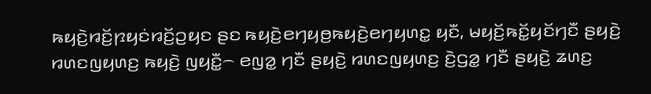ꤒꤟꤢꤧ꤬ꤙꤢꤩ꤬ꤐꤟꤢꤦꤙꤢꤩ꤬ꤑꤟꤢ ꤔꤢ ꤒꤟꤢꤧ꤬ꤕꤚꤟꤥ꤬ꤒꤟꤢꤧ꤬ꤕꤚꤟꤛꤢ꤭ ꤟꤢꤪ, ꤗꤟꤢꤩ꤬ꤒꤢꤩ꤭ꤟꤢꤩꤚꤢꤪ ꤔꤟꤢꤧ꤬ ꤙꤛꤢꤜꤟꤛꤢ꤬ ꤒꤟꤢꤧ꤬ ꤜꤟꤢꤪ꤭꤮ ꤕꤜꤤ꤭ ꤚꤢꤪ ꤔꤟꤢꤧ꤬ ꤙꤛꤢꤜꤟꤛꤢ꤬ ꤢꤧ꤬ꤞꤤ꤭ ꤚꤢꤪ ꤔꤟꤢꤧ꤬ ꤘꤛꤢ꤬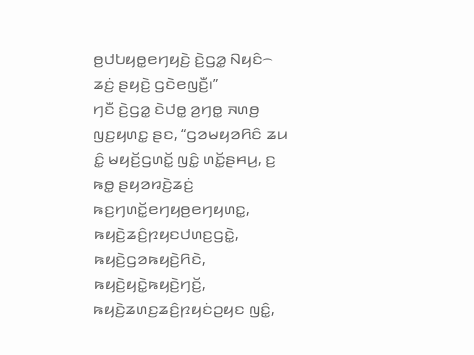ꤥ꤬ꤓꤝꤟꤥ꤭ꤕꤚꤟꤢꤧ꤬ ꤢꤧ꤬ꤞꤤ꤭ ꤡꤟꤢꤨ꤮ ꤘꤢꤦ꤬ ꤔꤟꤢꤧ꤬ ꤞꤢꤧꤕꤜꤢꤪ꤬꤯”
ꤚꤢꤪ ꤢꤧ꤬ꤞꤤ꤭ ꤢꤧꤓꤥ꤭ ꤤ꤬ꤚꤥ꤭ ꤏꤛꤥ꤬ ꤜꤢ꤬ꤟꤛꤢ꤭ ꤔꤢ, “ꤞꤤꤗꤟꤤꤖꤢꤨ ꤘꤣ ꤢꤨ꤭ ꤗꤟꤢꤩ꤬ꤞꤛꤢꤩ꤭ ꤜꤢꤨ꤭ ꤛꤢꤩ꤭ꤔꤌꤣ꤬, ꤢ꤬ ꤒꤥ꤭ ꤔꤟꤤꤙꤢꤧ꤬ꤘꤢꤦ꤬ ꤒꤢ꤬ꤚꤛꤢꤩ꤭ꤕꤚꤟꤥ꤬ꤕꤚꤟꤛꤢ꤭, ꤒꤟꤢꤧ꤬ꤘꤢꤨ꤬ꤐꤟꤢꤓꤛꤢ꤬ꤞꤢꤧ꤭, ꤒꤟꤢꤧ꤬ꤞꤤꤒꤟꤢꤧ꤬ꤖꤢꤧ, ꤒꤟꤢꤧ꤬ꤟꤢꤧ꤭ꤒꤟꤢꤧ꤬ꤚꤢꤩ꤬, ꤒꤟꤢꤧ꤬ꤘꤛꤢ꤬ꤘꤢꤨ꤬ꤐꤟꤢꤦꤑꤟꤢ ꤜꤢꤨ꤭,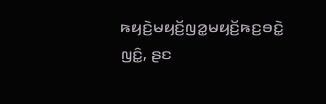ꤒꤟꤢꤧ꤬ꤗꤟꤢꤩ꤬ꤜꤤ꤭ꤗꤟꤢꤩ꤬ꤒꤢ꤬ꤋꤢꤧ꤭ ꤜꤢꤨ꤭, ꤔꤢ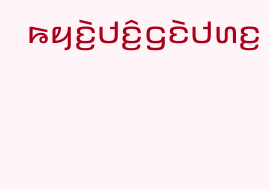ꤒꤟꤢꤧ꤬ꤓꤢꤨ꤬ꤞꤢꤧꤓꤛꤢ꤬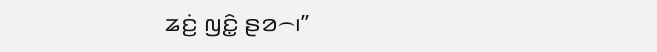ꤘꤢꤦ꤬ ꤜꤢꤨ꤭ ꤔꤤ꤮꤯”